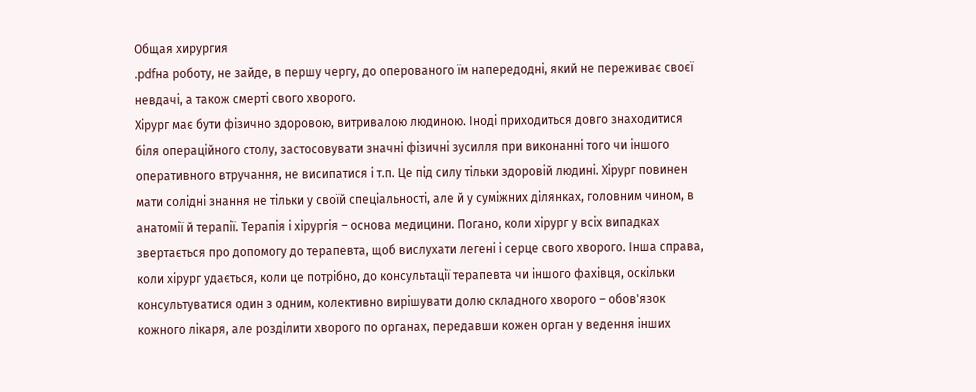Общая хирургия
.pdfна роботу, не зайде, в першу чергу, до оперованого їм напередодні, який не переживає своєї невдачі, а також смерті свого хворого.
Хірург має бути фізично здоровою, витривалою людиною. Іноді приходиться довго знаходитися біля операційного столу, застосовувати значні фізичні зусилля при виконанні того чи іншого оперативного втручання, не висипатися і т.п. Це під силу тільки здоровій людині. Хірург повинен мати солідні знання не тільки у своїй спеціальності, але й у суміжних ділянках, головним чином, в анатомії й терапії. Терапія і хірургія – основа медицини. Погано, коли хірург у всіх випадках звертається про допомогу до терапевта, щоб вислухати легені і серце свого хворого. Інша справа, коли хірург удається, коли це потрібно, до консультації терапевта чи іншого фахівця, оскільки консультуватися один з одним, колективно вирішувати долю складного хворого – обов'язок кожного лікаря, але розділити хворого по органах, передавши кожен орган у ведення інших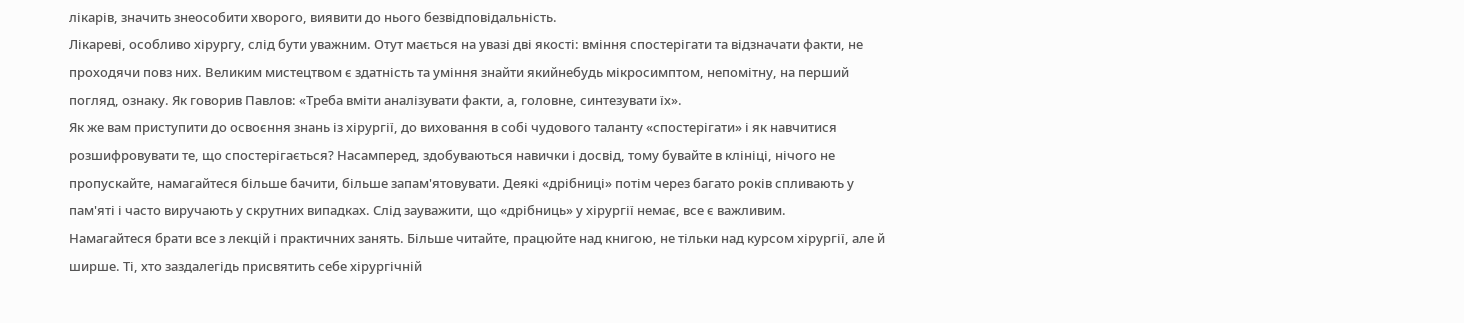лікарів, значить знеособити хворого, виявити до нього безвідповідальність.
Лікареві, особливо хірургу, слід бути уважним. Отут мається на увазі дві якості: вміння спостерігати та відзначати факти, не проходячи повз них. Великим мистецтвом є здатність та уміння знайти якийнебудь мікросимптом, непомітну, на перший погляд, ознаку. Як говорив Павлов: «Треба вміти аналізувати факти, а, головне, синтезувати їх».
Як же вам приступити до освоєння знань із хірургії, до виховання в собі чудового таланту «спостерігати» і як навчитися розшифровувати те, що спостерігається? Насамперед, здобуваються навички і досвід, тому бувайте в клініці, нічого не пропускайте, намагайтеся більше бачити, більше запам'ятовувати. Деякі «дрібниці» потім через багато років спливають у пам'яті і часто виручають у скрутних випадках. Слід зауважити, що «дрібниць» у хірургії немає, все є важливим.
Намагайтеся брати все з лекцій і практичних занять. Більше читайте, працюйте над книгою, не тільки над курсом хірургії, але й ширше. Ті, хто заздалегідь присвятить себе хірургічній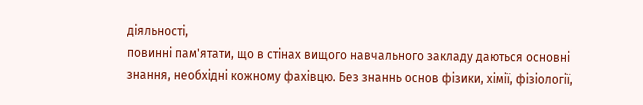діяльності,
повинні пам'ятати, що в стінах вищого навчального закладу даються основні знання, необхідні кожному фахівцю. Без знаннь основ фізики, хімії, фізіології,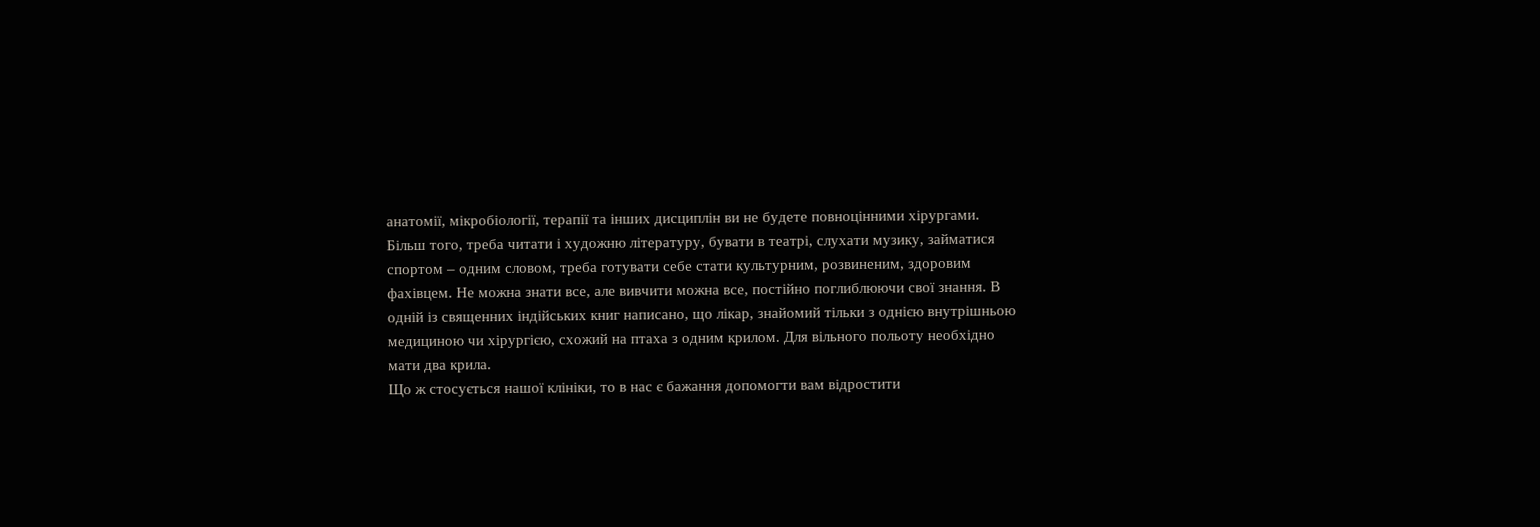анатомії, мікробіології, терапії та інших дисциплін ви не будете повноцінними хірургами. Більш того, треба читати і художню літературу, бувати в театрі, слухати музику, займатися спортом – одним словом, треба готувати себе стати культурним, розвиненим, здоровим фахівцем. Не можна знати все, але вивчити можна все, постійно поглиблюючи свої знання. В одній із священних індійських книг написано, що лікар, знайомий тільки з однією внутрішньою медициною чи хірургією, схожий на птаха з одним крилом. Для вільного польоту необхідно мати два крила.
Що ж стосується нашої клініки, то в нас є бажання допомогти вам відростити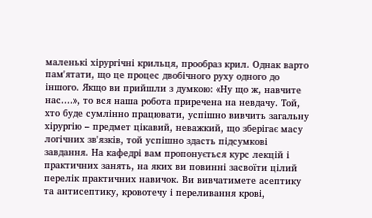маленькі хірургічні крильця, прообраз крил. Однак варто пам'ятати, що це процес двобічного руху одного до іншого. Якщо ви прийшли з думкою: «Ну що ж, навчите нас....», то вся наша робота приречена на невдачу. Той, хто буде сумлінно працювати, успішно вивчить загальну хірургію – предмет цікавий, неважкий, що зберігає масу логічних зв'язків, той успішно здасть підсумкові завдання. На кафедрі вам пропонується курс лекцій і практичних занять, на яких ви повинні засвоїти цілий перелік практичних навичок. Ви вивчатимете асептику та антисептику, кровотечу і переливання крові,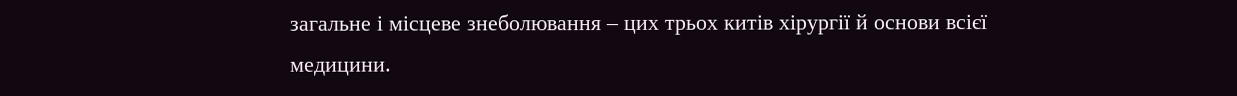загальне і місцеве знеболювання – цих трьох китів хірургії й основи всієї медицини.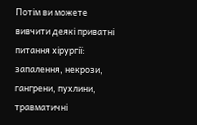Потім ви можете вивчити деякі приватні питання хірургії: запалення, некрози, гангрени, пухлини, травматичні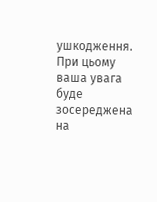ушкодження. При цьому ваша увага буде зосереджена на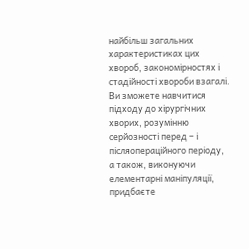найбільш загальних характеристиках цих хвороб, закономірностях і стадійності хвороби взагалі.
Ви зможете навчитися підходу до хірургічних хворих, розумінню серйозності перед – і післяопераційного періоду, а також, виконуючи елементарні маніпуляції, придбаєте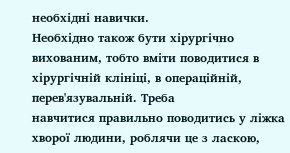необхідні навички.
Необхідно також бути хірургічно вихованим, тобто вміти поводитися в хірургічній клініці, в операційній, перев'язувальній. Треба
навчитися правильно поводитись у ліжка хворої людини, роблячи це з ласкою,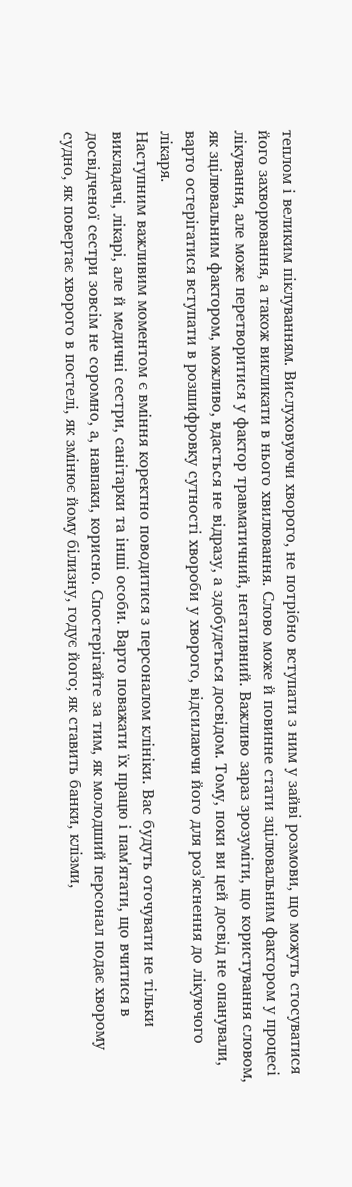теплом і великим піклуванням. Вислуховуючи хворого, не потрібно вступати з ним у зайві розмови, що можуть стосуватися його захворювання, а також викликати в нього хвилювання. Слово може й повинне стати зцілювальним фактором у процесі лікування, але може перетворитися у фактор травматичний, негативний. Важливо зараз зрозуміти, що користування словом, як зцілювальним фактором, можливо, вдасться не відразу, а здобудеться досвідом. Тому, поки ви цей досвід не опанували, варто остерігатися вступати в розшифровку сутності хвороби у хворого, відсилаючи його для роз'яснення до лікуючого лікаря.
Наступним важливим моментом є вміння коректно поводитися з персоналом клініки. Вас будуть оточувати не тільки викладачі, лікарі, але й медичні сестри, санітарки та інші особи. Варто поважати їх працю і пам'ятати, що вчитися в досвідченої сестри зовсім не соромно, а, навпаки, корисно. Спостерігайте за тим, як молодший персонал подає хворому судно, як повертає хворого в постелі, як змінює йому білизну, годує його; як ставить банки, клізми,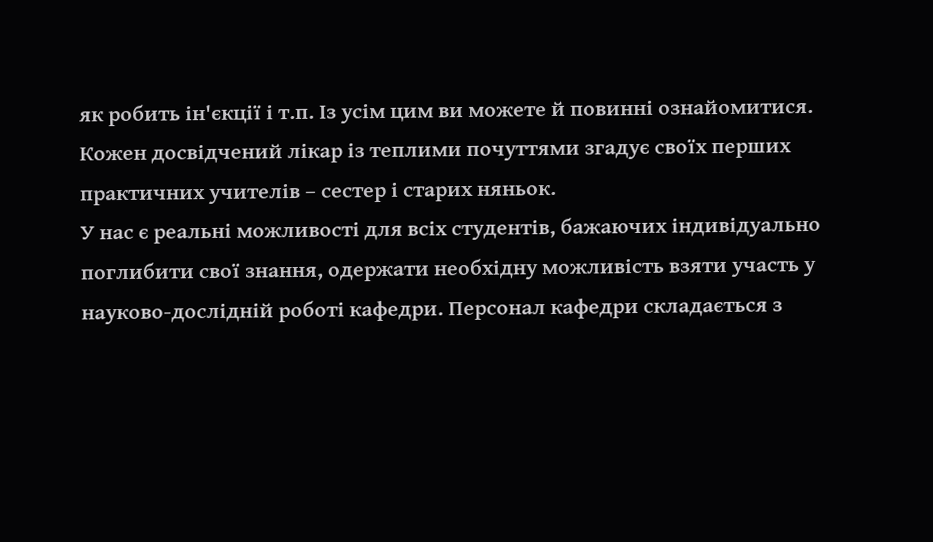як робить ін'єкції і т.п. Із усім цим ви можете й повинні ознайомитися. Кожен досвідчений лікар із теплими почуттями згадує своїх перших практичних учителів – сестер і старих няньок.
У нас є реальні можливості для всіх студентів, бажаючих індивідуально поглибити свої знання, одержати необхідну можливість взяти участь у науково-дослідній роботі кафедри. Персонал кафедри складається з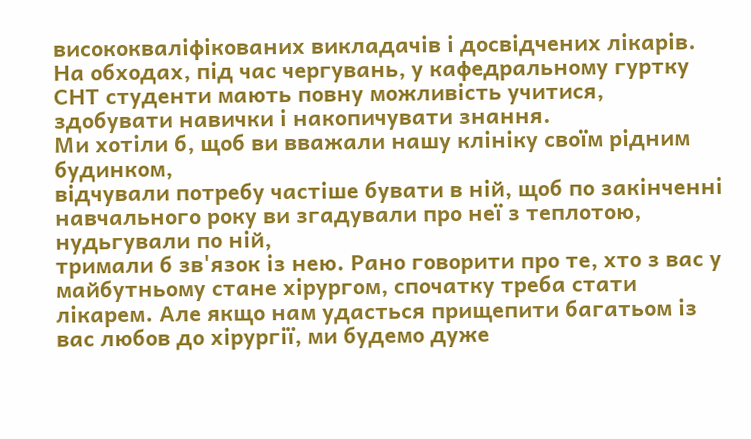висококваліфікованих викладачів і досвідчених лікарів. На обходах, під час чергувань, у кафедральному гуртку СНТ студенти мають повну можливість учитися, здобувати навички і накопичувати знання.
Ми хотіли б, щоб ви вважали нашу клініку своїм рідним будинком,
відчували потребу частіше бувати в ній, щоб по закінченні навчального року ви згадували про неї з теплотою, нудьгували по ній,
тримали б зв'язок із нею. Рано говорити про те, хто з вас у майбутньому стане хірургом, спочатку треба стати лікарем. Але якщо нам удасться прищепити багатьом із вас любов до хірургії, ми будемо дуже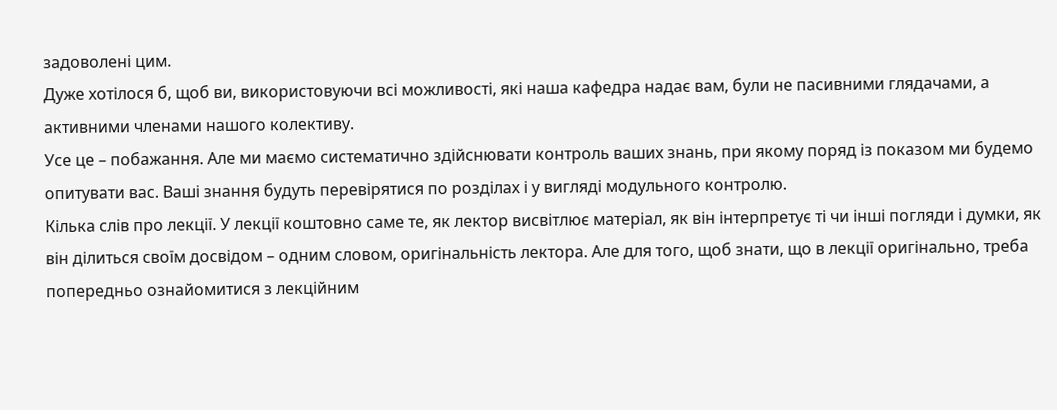задоволені цим.
Дуже хотілося б, щоб ви, використовуючи всі можливості, які наша кафедра надає вам, були не пасивними глядачами, а активними членами нашого колективу.
Усе це – побажання. Але ми маємо систематично здійснювати контроль ваших знань, при якому поряд із показом ми будемо опитувати вас. Ваші знання будуть перевірятися по розділах і у вигляді модульного контролю.
Кілька слів про лекції. У лекції коштовно саме те, як лектор висвітлює матеріал, як він інтерпретує ті чи інші погляди і думки, як він ділиться своїм досвідом – одним словом, оригінальність лектора. Але для того, щоб знати, що в лекції оригінально, треба попередньо ознайомитися з лекційним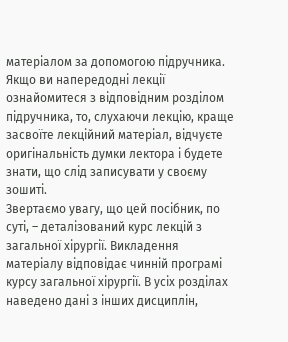матеріалом за допомогою підручника. Якщо ви напередодні лекції ознайомитеся з відповідним розділом підручника, то, слухаючи лекцію, краще засвоїте лекційний матеріал, відчуєте оригінальність думки лектора і будете знати, що слід записувати у своєму зошиті.
Звертаємо увагу, що цей посібник, по суті, – деталізований курс лекцій з загальної хірургії. Викладення матеріалу відповідає чинній програмі курсу загальної хірургії. В усіх розділах наведено дані з інших дисциплін,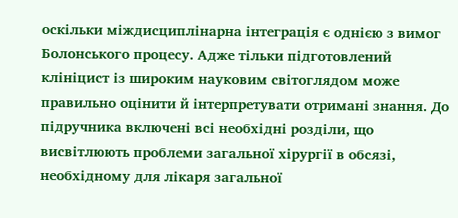оскільки міждисциплінарна інтеграція є однією з вимог Болонського процесу. Адже тільки підготовлений клініцист із широким науковим світоглядом може правильно оцінити й інтерпретувати отримані знання. До підручника включені всі необхідні розділи, що висвітлюють проблеми загальної хірургії в обсязі, необхідному для лікаря загальної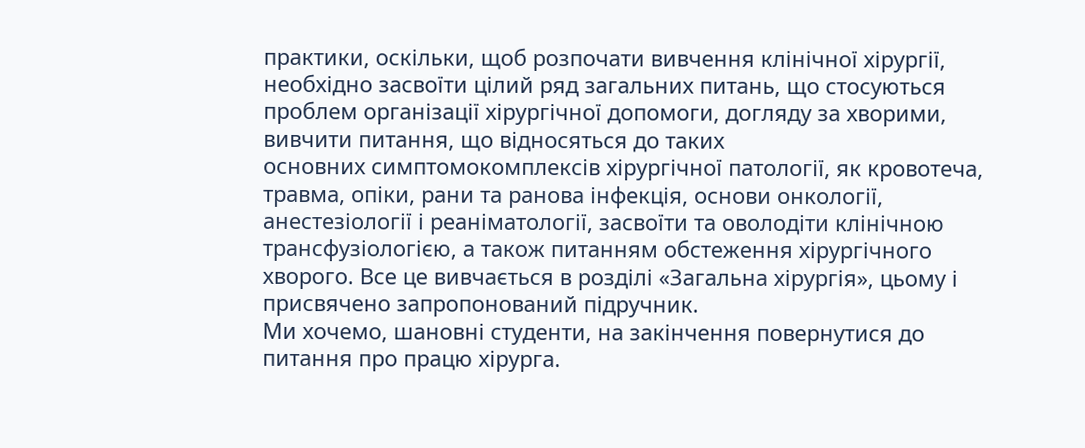практики, оскільки, щоб розпочати вивчення клінічної хірургії, необхідно засвоїти цілий ряд загальних питань, що стосуються проблем організації хірургічної допомоги, догляду за хворими, вивчити питання, що відносяться до таких
основних симптомокомплексів хірургічної патології, як кровотеча, травма, опіки, рани та ранова інфекція, основи онкології, анестезіології і реаніматології, засвоїти та оволодіти клінічною трансфузіологією, а також питанням обстеження хірургічного хворого. Все це вивчається в розділі «Загальна хірургія», цьому і присвячено запропонований підручник.
Ми хочемо, шановні студенти, на закінчення повернутися до питання про працю хірурга.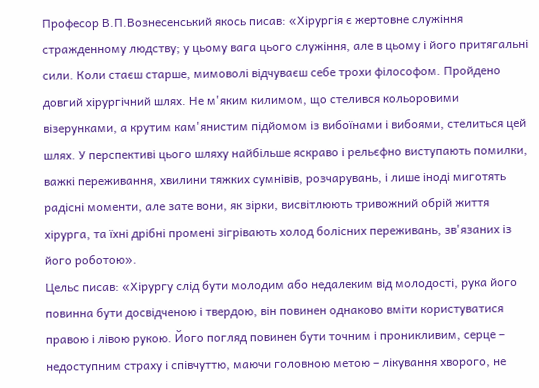Професор В.П.Вознесенський якось писав: «Хірургія є жертовне служіння стражденному людству; у цьому вага цього служіння, але в цьому і його притягальні сили. Коли стаєш старше, мимоволі відчуваєш себе трохи філософом. Пройдено довгий хірургічний шлях. Не м'яким килимом, що стелився кольоровими візерунками, а крутим кам'янистим підйомом із вибоїнами і вибоями, стелиться цей шлях. У перспективі цього шляху найбільше яскраво і рельєфно виступають помилки, важкі переживання, хвилини тяжких сумнівів, розчарувань, і лише іноді миготять радісні моменти, але зате вони, як зірки, висвітлюють тривожний обрій життя хірурга, та їхні дрібні промені зігрівають холод болісних переживань, зв'язаних із його роботою».
Цельс писав: «Хірургу слід бути молодим або недалеким від молодості, рука його повинна бути досвідченою і твердою, він повинен однаково вміти користуватися правою і лівою рукою. Його погляд повинен бути точним і проникливим, серце – недоступним страху і співчуттю, маючи головною метою – лікування хворого, не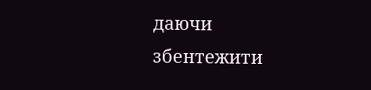даючи збентежити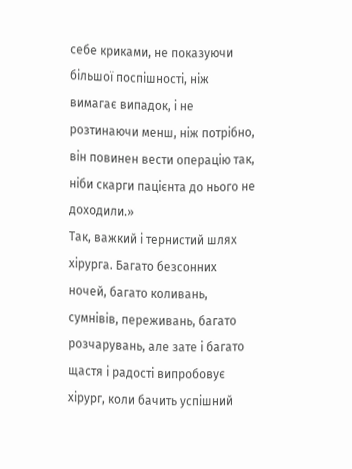себе криками, не показуючи більшої поспішності, ніж вимагає випадок, і не розтинаючи менш, ніж потрібно, він повинен вести операцію так, ніби скарги пацієнта до нього не доходили.»
Так, важкий і тернистий шлях хірурга. Багато безсонних ночей, багато коливань, сумнівів, переживань, багато розчарувань, але зате і багато щастя і радості випробовує хірург, коли бачить успішний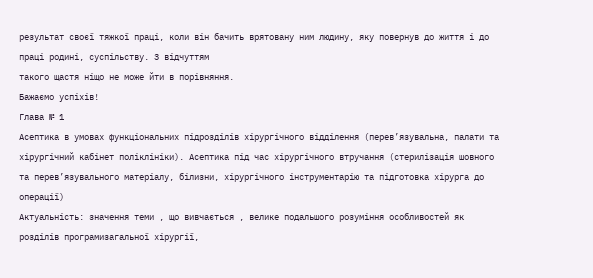результат своєї тяжкої праці, коли він бачить врятовану ним людину, яку повернув до життя і до праці родині, суспільству. З відчуттям
такого щастя ніщо не може йти в порівняння.
Бажаємо успіхів!
Глава № 1
Асептика в умовах функціональних підрозділiв хірургічного відділення (перев’язувальна, палати та хірургічний кабінет поліклініки). Асептика під час хірургічного втручання (стерилізація шовного та перев’язувального матеріалу, білизни, хірургічного інструментарію та підготовка хірурга до операції)
Актуальність: значення теми , що вивчається , велике подальшого розуміння особливостей як розділів програмизагальної хірургії,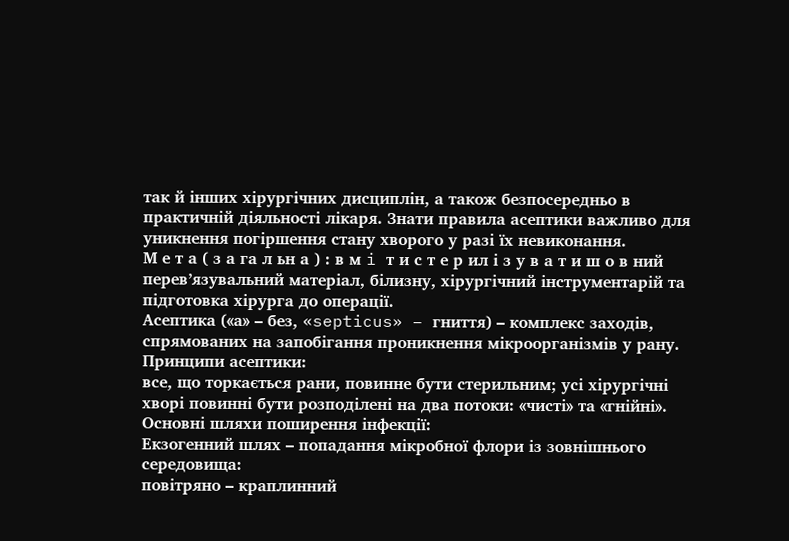так й інших хірургічних дисциплін, а також безпосередньо в практичній діяльності лікаря. Знати правила асептики важливо для уникнення погіршення стану хворого у разі їх невиконання.
М е т а ( з а га л ьн а ) : в м i т и с т е р ил і з у в а т и ш о в ний перев’язувальний матеріал, білизну, хірургічний інструментарій та підготовка хірурга до операції.
Асептика («а» – без, «septicus» – гниття) – комплекс заходів, спрямованих на запобігання проникнення мікроорганізмів у рану.
Принципи асептики:
все, що торкається рани, повинне бути стерильним; усі хірургічні хворі повинні бути розподілені на два потоки: «чисті» та «гнійні».
Основні шляхи поширення інфекції:
Екзогенний шлях – попадання мікробної флори із зовнішнього середовища:
повітряно – краплинний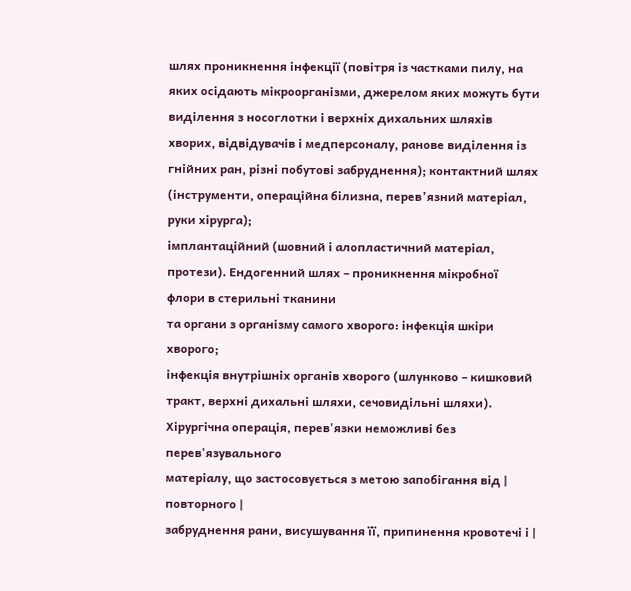шлях проникнення інфекції (повітря із частками пилу, на яких осідають мікроорганізми, джерелом яких можуть бути виділення з носоглотки і верхніх дихальних шляхів хворих, відвідувачів і медперсоналу, ранове виділення із гнійних ран, різні побутові забруднення); контактний шлях (інструменти, операційна білизна, перев’язний матеріал, руки хірурга);
імплантаційний (шовний і алопластичний матеріал, протези). Ендогенний шлях – проникнення мікробної флори в стерильні тканини
та органи з організму самого хворого: інфекція шкіри хворого;
інфекція внутрішніх органів хворого (шлунково – кишковий тракт, верхні дихальні шляхи, сечовидільні шляхи).
Хірургічна операція, перев'язки неможливі без перев'язувального
матеріалу, що застосовується з метою запобігання від |
повторного |
забруднення рани, висушування її, припинення кровотечі і |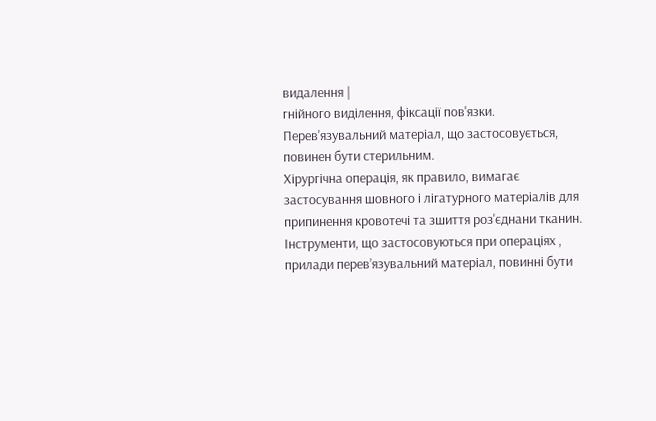видалення |
гнійного виділення, фіксації пов'язки. Перев'язувальний матеріал, що застосовується, повинен бути стерильним.
Хірургічна операція, як правило, вимагає застосування шовного і лігатурного матеріалів для припинення кровотечі та зшиття роз'єднани тканин. Інструменти, що застосовуються при операціях , прилади перев’язувальний матеріал, повинні бути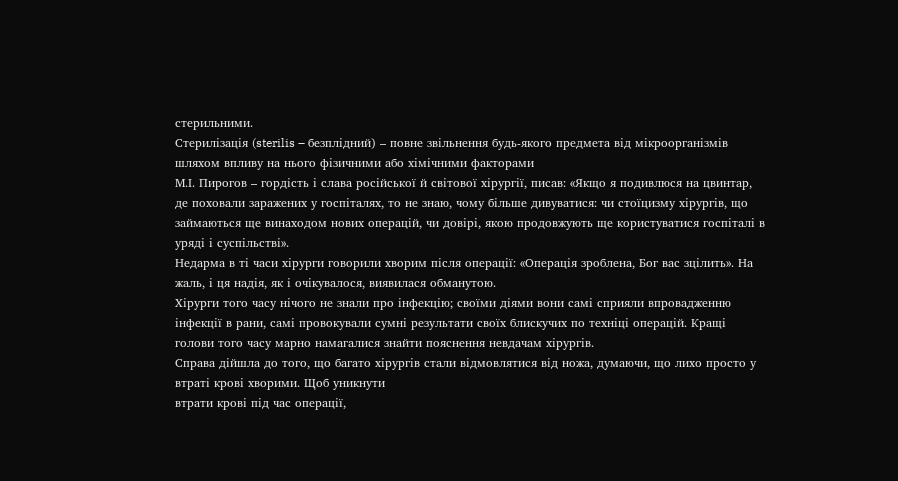стерильними.
Стерилізація (sterilis – безплідний) – повне звільнення будь-якого предмета від мікроорганізмів шляхом впливу на нього фізичними або хімічними факторами
М.І. Пирогов – гордість і слава російської й світової хірургії, писав: «Якщо я подивлюся на цвинтар, де поховали заражених у госпіталях, то не знаю, чому більше дивуватися: чи стоїцизму хірургів, що займаються ще винаходом нових операцій, чи довірі, якою продовжують ще користуватися госпіталі в уряді і суспільстві».
Недарма в ті часи хірурги говорили хворим після операції: «Операція зроблена, Бог вас зцілить». На жаль, і ця надія, як і очікувалося, виявилася обманутою.
Хірурги того часу нічого не знали про інфекцію; своїми діями вони самі сприяли впровадженню інфекції в рани, самі провокували сумні результати своїх блискучих по техніці операцій. Кращі голови того часу марно намагалися знайти пояснення невдачам хірургів.
Справа дійшла до того, що багато хірургів стали відмовлятися від ножа, думаючи, що лихо просто у втраті крові хворими. Щоб уникнути
втрати крові під час операції,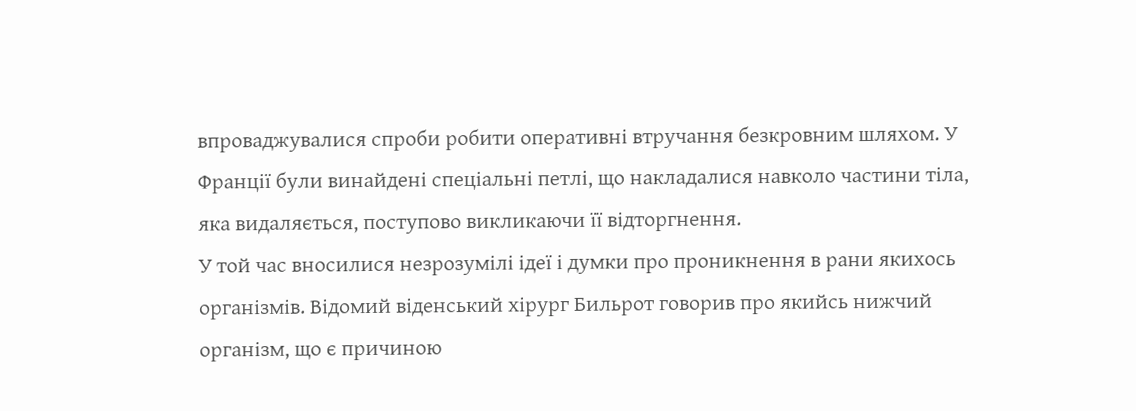впроваджувалися спроби робити оперативні втручання безкровним шляхом. У Франції були винайдені спеціальні петлі, що накладалися навколо частини тіла, яка видаляється, поступово викликаючи її відторгнення.
У той час вносилися незрозумілі ідеї і думки про проникнення в рани якихось організмів. Відомий віденський хірург Бильрот говорив про якийсь нижчий організм, що є причиною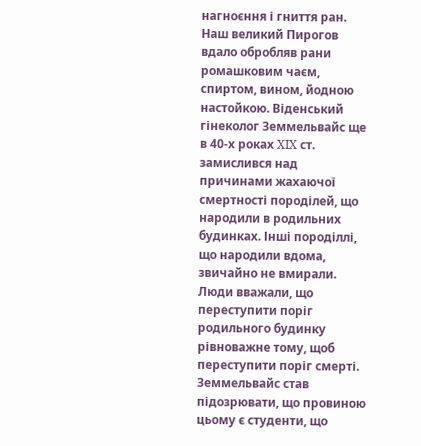нагноєння і гниття ран. Наш великий Пирогов вдало обробляв рани ромашковим чаєм, спиртом, вином, йодною настойкою. Віденський гінеколог Земмельвайс ще в 40-х роках XIX ст. замислився над причинами жахаючої смертності породілей, що народили в родильних будинках. Інші породіллі, що народили вдома, звичайно не вмирали. Люди вважали, що переступити поріг родильного будинку рівноважне тому, щоб переступити поріг смерті. Земмельвайс став підозрювати, що провиною цьому є студенти, що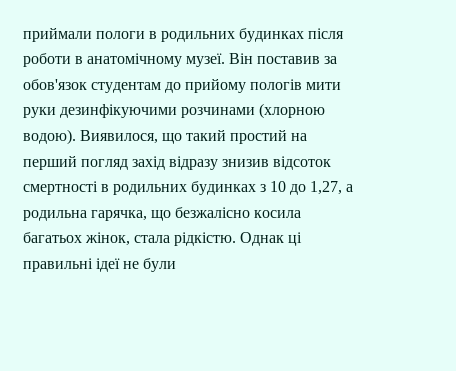приймали пологи в родильних будинках після роботи в анатомічному музеї. Він поставив за обов'язок студентам до прийому пологів мити руки дезинфікуючими розчинами (хлорною водою). Виявилося, що такий простий на перший погляд захід відразу знизив відсоток смертності в родильних будинках з 10 до 1,27, а родильна гарячка, що безжалісно косила багатьох жінок, стала рідкістю. Однак ці правильні ідеї не були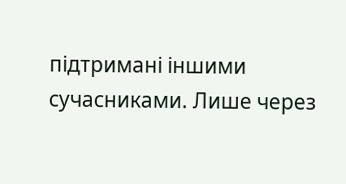підтримані іншими сучасниками. Лише через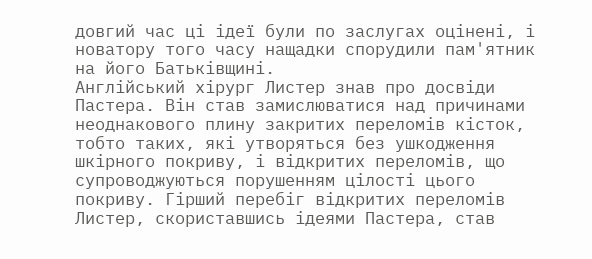довгий час ці ідеї були по заслугах оцінені, і новатору того часу нащадки спорудили пам'ятник на його Батьківщині.
Англійський хірург Листер знав про досвіди Пастера. Він став замислюватися над причинами неоднакового плину закритих переломів кісток, тобто таких, які утворяться без ушкодження шкірного покриву, і відкритих переломів, що супроводжуються порушенням цілості цього покриву. Гірший перебіг відкритих переломів Листер, скориставшись ідеями Пастера, став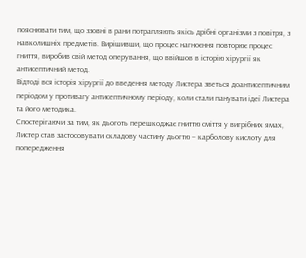пояснювати тим, що ззовні в рани потрапляють якісь дрібні організми з повітря, з навколишніх предметів. Вирішивши, що процес нагноєння повторює процес гниття, виробив свій метод оперування, що ввійшов в історію хірургії як антисептичний метод.
Відтоді вся історія хірургії до введення методу Листера зветься доантисептичним періодом у противагу антисептичному періоду, коли стали панувати ідеї Листера та його методика.
Спостерігаючи за тим, як дьоготь перешкоджає гниттю сміття у вигрібних ямах, Листер став застосовувати складову частину дьогтю – карболову кислоту для попередження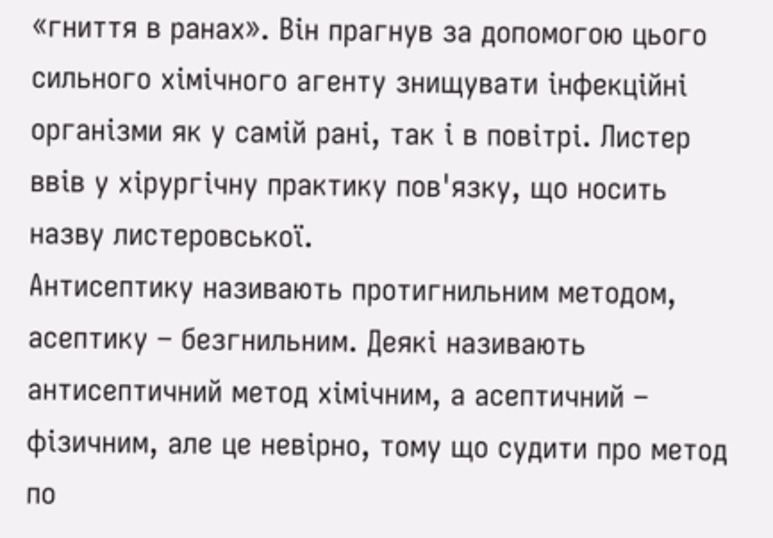«гниття в ранах». Він прагнув за допомогою цього сильного хімічного агенту знищувати інфекційні організми як у самій рані, так і в повітрі. Листер ввів у хірургічну практику пов'язку, що носить назву листеровської.
Антисептику називають протигнильним методом, асептику – безгнильним. Деякі називають антисептичний метод хімічним, а асептичний – фізичним, але це невірно, тому що судити про метод по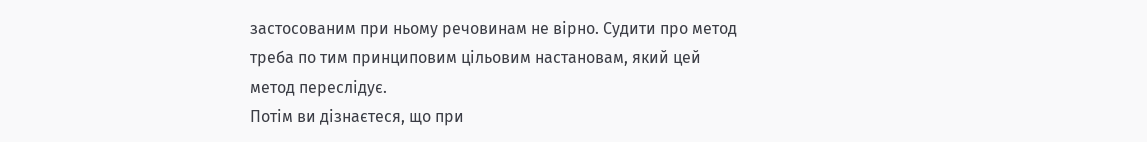застосованим при ньому речовинам не вірно. Судити про метод треба по тим принциповим цільовим настановам, який цей метод переслідує.
Потім ви дізнаєтеся, що при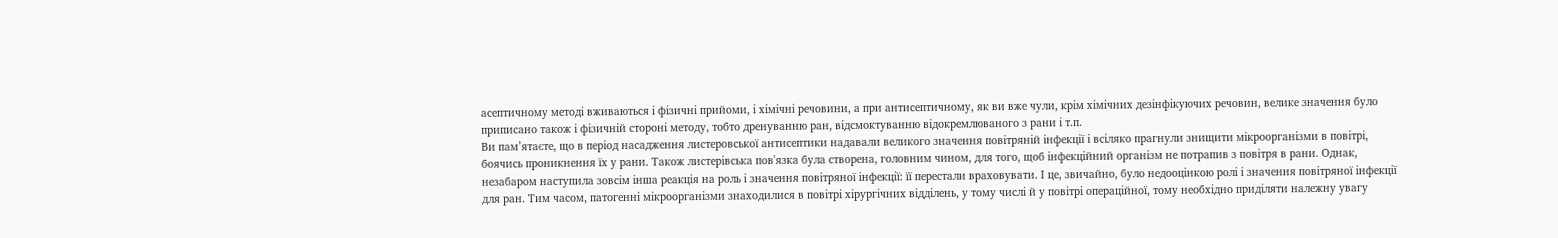асептичному методі вживаються і фізичні прийоми, і хімічні речовини, а при антисептичному, як ви вже чули, крім хімічних дезінфікуючих речовин, велике значення було приписано також і фізичній стороні методу, тобто дренуванню ран, відсмоктуванню відокремлюваного з рани і т.п.
Ви пам’ятаєте, що в період насадження листеровської антисептики надавали великого значення повітряній інфекції і всіляко прагнули знищити мікроорганізми в повітрі, боячись проникнення їх у рани. Також листерівська пов'язка була створена, головним чином, для того, щоб інфекційний організм не потрапив з повітря в рани. Однак, незабаром наступила зовсім інша реакція на роль і значення повітряної інфекції: її перестали враховувати. І це, звичайно, було недооцінкою ролі і значення повітряної інфекції для ран. Тим часом, патогенні мікроорганізми знаходилися в повітрі хірургічних відділень, у тому числі й у повітрі операційної, тому необхідно приділяти належну увагу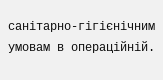санітарно-гігієнічним умовам в операційній.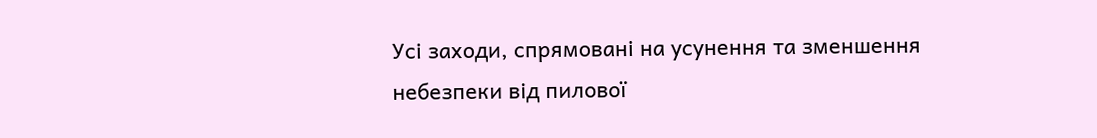Усі заходи, спрямовані на усунення та зменшення небезпеки від пилової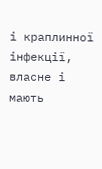і краплинної інфекції, власне і мають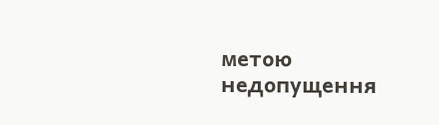метою недопущення